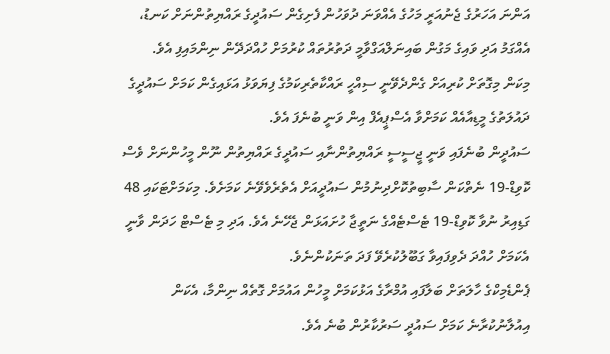އަންނަ އަހަރުގެ ޖެނުއަރީ މަހުގެ އެއްވަނަ ދުވަހުން ފެށިގެން ސައުދީގެ ރައްޔިތުންނަށް ކަނޑު، އެއްގަމު އަދި ވައިގެ މަގުން ބައިނަލްއަގްވާމީ ދަތުރުތައް ކުރުމަށް ހުއްދަދޭން ނިންމައިފި އެވެ.
މިކަން މިގޮތަށް ކުރިއަށް ގެންދެވޭނީ ސިއްހީ ރައްކާތެރިކަމުގެ ފިޔަވަޅު އަޅައިގެން ކަމަށް ސައުދީގެ ދައުލަތުގެ މީޑިއާއެއް ކަމަށްވާ އެސްޕީއެފް އިން ވަނީ ބުނެފަ އެވެ.
ސައުދީން ބުނެފައި ވަނީ ޖީސީސީ ރައްޔިތުންނާއި ސައުދީގެ ރައްޔިތުން ނޫން މީހުންނަށް ވެސް ކޮވިޑް-19 ނެތްކަން ސާބިތުކޮށްދިނުމުން ސައުދީއަށް އެތެރެވެވޭނެ ކަމަށެވެ. މިކަމަށްޓަކައި 48 ގަޑިއިރު ނުވާ ކޮވިޑް-19 ޓެސްޓެއްގެ ނަތީޖާ ހުށައަޅަން ޖެހޭނެ އެވެ. އަދި މި ޓެސްޓް ހަދަން ވާނީ އެކަމަށް ހުއްދަ ދެވިފައިވާ ގަބޫލުކުރެވޭ ފަދަ ތަނަކުންނެވެ.
ޕެންޑެމިކްގެ ހާލަތަށް ބަލާފައި އުމްރާގެ އަޅުކަމަށް މީހުން އައުމަށް ގޮތެއް ނިންމާ، އެކަން އިއުލާނުކުރާނެ ކަމަށް ސައުދީ ސަރުކާރުން ބުނެ އެވެ.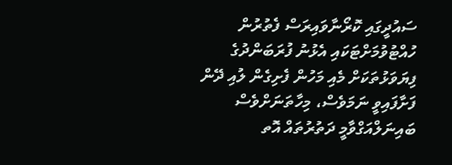ސައުދީގައި ކޮރޯނާވައިރަސް ފެތުރުން ހުއްޓުވުމަށްޓަކައި އެޅުނު ފުރަބަންދުގެ ފިޔަވަޅުތަކަށް މެއި މަހުން ފެށިގެން ލުއި ދޭން ފަށާފައިވީ ނަމަވެސް، މިހާތަނަށްވެސް ބައިނަލްއަގްވާމީ ދަތުރުތައް އޮތ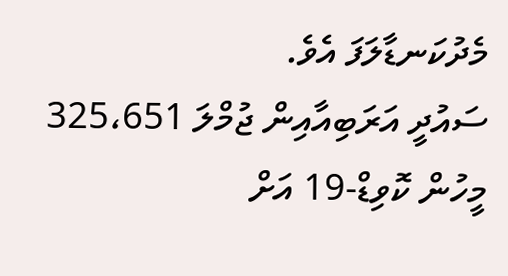މެދުކަނޑާލަފަ އެވެ.
ސައުދީ އަރަބިއާއިން ޖުމްލަ 325،651 މީހުން ކޮވިޑް-19 އަށް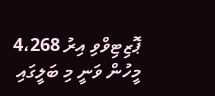ޕޮޒިޓިވްވި އިރު 4،268 މީހުން ވަނީ މި ބަލީގައި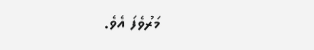މަރުވެފަ އެވެ.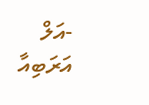-އަލް އަރަބިއާ